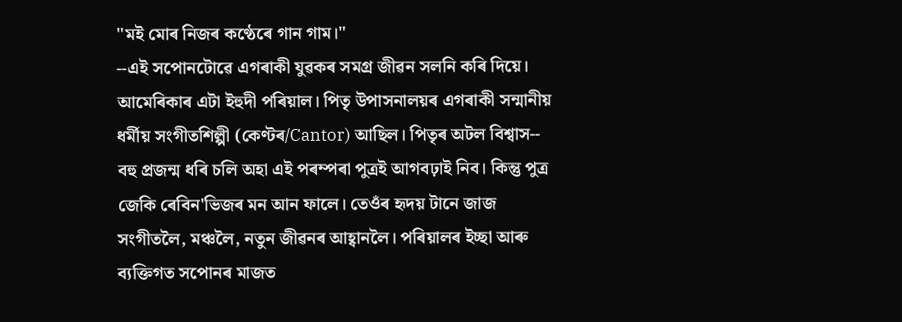"মই মোৰ নিজৰ কণ্ঠেৰে গান গাম।"
--এই সপোনটোৱে এগৰাকী যুৱকৰ সমগ্ৰ জীৱন সলনি কৰি দিয়ে।
আমেৰিকাৰ এটা ইহুদী পৰিয়াল। পিতৃ উপাসনালয়ৰ এগৰাকী সন্মানীয় ধৰ্মীয় সংগীতশিল্পী (কেণ্টৰ/Cantor) আছিল। পিতৃৰ অটল বিশ্বাস-- বহু প্ৰজন্ম ধৰি চলি অহা এই পৰম্পৰা পুত্ৰই আগবঢ়াই নিব। কিন্তু পুত্ৰ জেকি ৰেবিন'ভিজৰ মন আন ফালে। তেওঁৰ হৃদয় টানে জাজ সংগীতলৈ, মঞ্চলৈ, নতুন জীৱনৰ আহ্বানলৈ। পৰিয়ালৰ ইচ্ছা আৰু ব্যক্তিগত সপোনৰ মাজত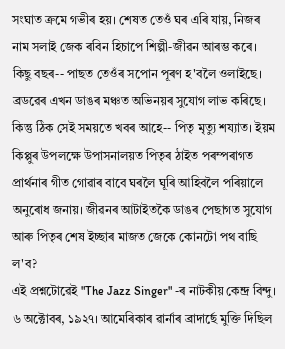সংঘাত ক্ৰমে গভীৰ হয়। শেষত তেওঁ ঘৰ এৰি যায়, নিজৰ নাম সলাই জেক ৰবিন হিচাপে শিল্পী-জীৱন আৰম্ভ কৰে।
কিছু বছৰ-- পাছত তেওঁৰ সপোন পূৰণ হ'বলৈ ওলাইছে। ব্ৰডৱেৰ এখন ডাঙৰ মঞ্চত অভিনয়ৰ সুযোগ লাভ কৰিছে। কিন্তু ঠিক সেই সময়তে খবৰ আহে-- পিতৃ মৃত্যু শয্যাত। ইয়ম কিপ্পুৰ উপলক্ষে উপাসনালয়ত পিতৃৰ ঠাইত পৰম্পৰাগত প্ৰাৰ্থনাৰ গীত গোৱাৰ বাবে ঘৰলৈ ঘূৰি আহিবলৈ পৰিয়ালে অনুৰোধ জনায়। জীৱনৰ আটাইতকৈ ডাঙৰ পেছাগত সুযোগ আৰু পিতৃৰ শেষ ইচ্ছাৰ মাজত জেকে কোনটো পথ বাছি ল'ব?
এই প্ৰশ্নটোৱেই "The Jazz Singer" -ৰ নাটকীয় কেন্দ্ৰ বিন্দু।
৬ অক্টোবৰ, ১৯২৭। আমেৰিকাৰ ৱাৰ্নাৰ ব্ৰাদাৰ্ছে মুক্তি দিছিল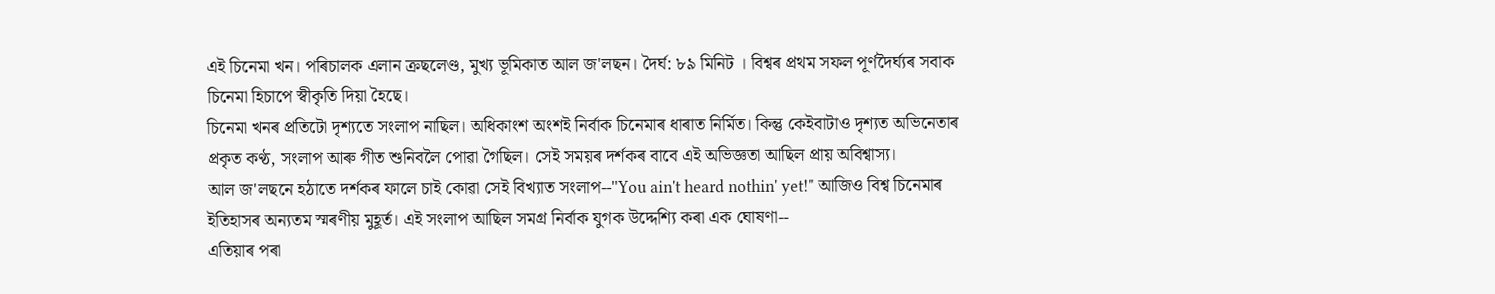এই চিনেমা খন। পৰিচালক এলান ক্ৰছলেণ্ড, মুখ্য ভূমিকাত আল জ'লছন। দৈৰ্ঘ: ৮৯ মিনিট । বিশ্বৰ প্ৰথম সফল পূৰ্ণদৈৰ্ঘ্যৰ সবাক চিনেমা হিচাপে স্বীকৃতি দিয়া হৈছে।
চিনেমা খনৰ প্ৰতিটো দৃশ্যতে সংলাপ নাছিল। অধিকাংশ অংশই নিৰ্বাক চিনেমাৰ ধাৰাত নিৰ্মিত। কিন্তু কেইবাটাও দৃশ্যত অভিনেতাৰ প্ৰকৃত কণ্ঠ, সংলাপ আৰু গীত শুনিবলৈ পোৱা গৈছিল। সেই সময়ৰ দৰ্শকৰ বাবে এই অভিজ্ঞতা আছিল প্ৰায় অবিশ্বাস্য।
আল জ'লছনে হঠাতে দৰ্শকৰ ফালে চাই কোৱা সেই বিখ্যাত সংলাপ--"You ain't heard nothin' yet!" আজিও বিশ্ব চিনেমাৰ ইতিহাসৰ অন্যতম স্মৰণীয় মুহূৰ্ত। এই সংলাপ আছিল সমগ্ৰ নিৰ্বাক যুগক উদ্দেশ্যি কৰা এক ঘোষণা--
এতিয়াৰ পৰা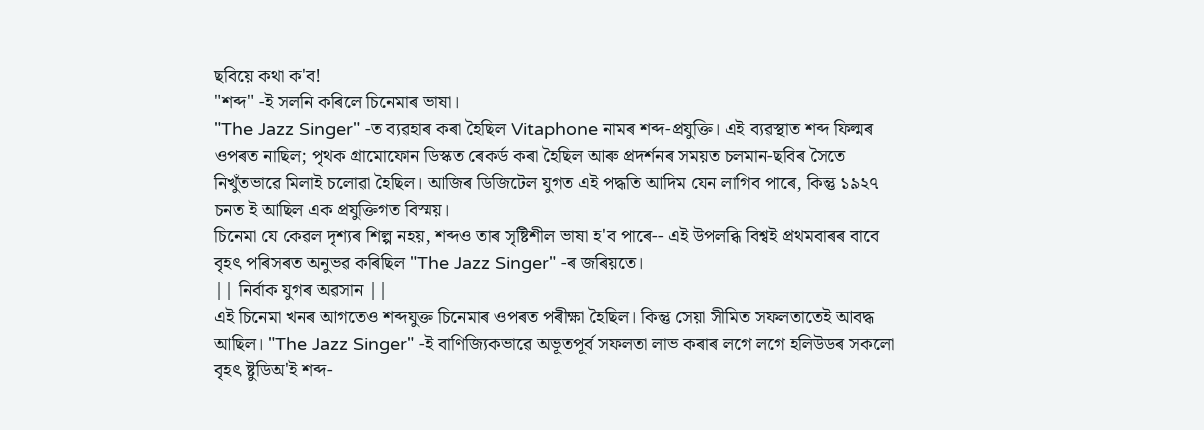ছবিয়ে কথা ক'ব!
"শব্দ" -ই সলনি কৰিলে চিনেমাৰ ভাষা।
"The Jazz Singer" -ত ব্যৱহাৰ কৰা হৈছিল Vitaphone নামৰ শব্দ-প্ৰযুক্তি। এই ব্যৱস্থাত শব্দ ফিল্মৰ ওপৰত নাছিল; পৃথক গ্ৰামোফোন ডিস্কত ৰেকৰ্ড কৰা হৈছিল আৰু প্ৰদৰ্শনৰ সময়ত চলমান-ছবিৰ সৈতে নিখুঁতভাৱে মিলাই চলোৱা হৈছিল। আজিৰ ডিজিটেল যুগত এই পদ্ধতি আদিম যেন লাগিব পাৰে, কিন্তু ১৯২৭ চনত ই আছিল এক প্ৰযুক্তিগত বিস্ময়।
চিনেমা যে কেৱল দৃশ্যৰ শিল্প নহয়, শব্দও তাৰ সৃষ্টিশীল ভাষা হ'ব পাৰে-- এই উপলব্ধি বিশ্বই প্ৰথমবাৰৰ বাবে বৃহৎ পৰিসৰত অনুভৱ কৰিছিল "The Jazz Singer" -ৰ জৰিয়তে।
|| নিৰ্বাক যুগৰ অৱসান ||
এই চিনেমা খনৰ আগতেও শব্দযুক্ত চিনেমাৰ ওপৰত পৰীক্ষা হৈছিল। কিন্তু সেয়া সীমিত সফলতাতেই আবদ্ধ আছিল। "The Jazz Singer" -ই বাণিজ্যিকভাৱে অভূতপূৰ্ব সফলতা লাভ কৰাৰ লগে লগে হলিউডৰ সকলো বৃহৎ ষ্টুডিঅ'ই শব্দ-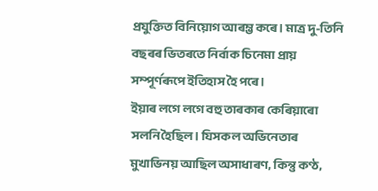প্ৰযুক্তিত বিনিয়োগ আৰম্ভ কৰে। মাত্ৰ দু-তিনি বছৰৰ ভিতৰতে নিৰ্বাক চিনেমা প্ৰায় সম্পূৰ্ণৰূপে ইতিহাস হৈ পৰে।
ইয়াৰ লগে লগে বহু তাৰকাৰ কেৰিয়াৰো সলনি হৈছিল। যিসকল অভিনেতাৰ মুখাভিনয় আছিল অসাধাৰণ, কিন্তু কণ্ঠ,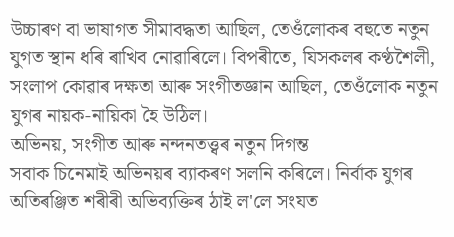উচ্চাৰণ বা ভাষাগত সীমাবদ্ধতা আছিল, তেওঁলোকৰ বহুতে নতুন যুগত স্থান ধৰি ৰাখিব নোৱাৰিলে। বিপৰীতে, যিসকলৰ কণ্ঠশৈলী, সংলাপ কোৱাৰ দক্ষতা আৰু সংগীতজ্ঞান আছিল, তেওঁলোক নতুন যুগৰ নায়ক-নায়িকা হৈ উঠিল।
অভিনয়, সংগীত আৰু নন্দনতত্ত্বৰ নতুন দিগন্ত
সবাক চিনেমাই অভিনয়ৰ ব্যাকৰণ সলনি কৰিলে। নিৰ্বাক যুগৰ অতিৰঞ্জিত শৰীৰী অভিব্যক্তিৰ ঠাই ল'লে সংযত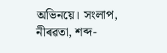অভিনয়ে। সংলাপ, নীৰৱতা, শব্দ-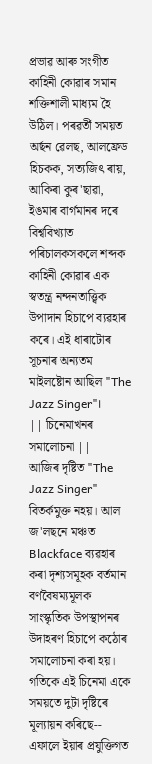প্ৰভাৱ আৰু সংগীত কাহিনী কোৱাৰ সমান শক্তিশালী মাধ্যম হৈ উঠিল। পৰৱৰ্তী সময়ত অৰ্ছন ৱেলছ, আলফ্ৰেড হিচকক, সত্যজিৎ ৰায়, আকিৰা কুৰ'ছাৱা, ইঙমাৰ বাৰ্গমানৰ দৰে বিশ্ববিখ্যাত পৰিচালকসকলে শব্দক কাহিনী কোৱাৰ এক স্বতন্ত্ৰ নন্দনতাত্ত্বিক উপাদান হিচাপে ব্যৱহাৰ কৰে। এই ধাৰাটোৰ সূচনাৰ অন্যতম মাইলষ্টোন আছিল "The Jazz Singer"।
|| চিনেমাখনৰ সমালোচনা ||
আজিৰ দৃষ্টিত "The Jazz Singer" বিতৰ্কমুক্ত নহয়। আল জ'লছনে মঞ্চত Blackface ব্যৱহাৰ কৰা দৃশ্যসমূহক বৰ্তমান বৰ্ণবৈষম্যমূলক সাংস্কৃতিক উপস্থাপনৰ উদাহৰণ হিচাপে কঠোৰ সমালোচনা কৰা হয়। গতিকে এই চিনেমা একে সময়তে দুটা দৃষ্টিৰে মূল্যায়ন কৰিছে-- এফালে ইয়াৰ প্ৰযুক্তিগত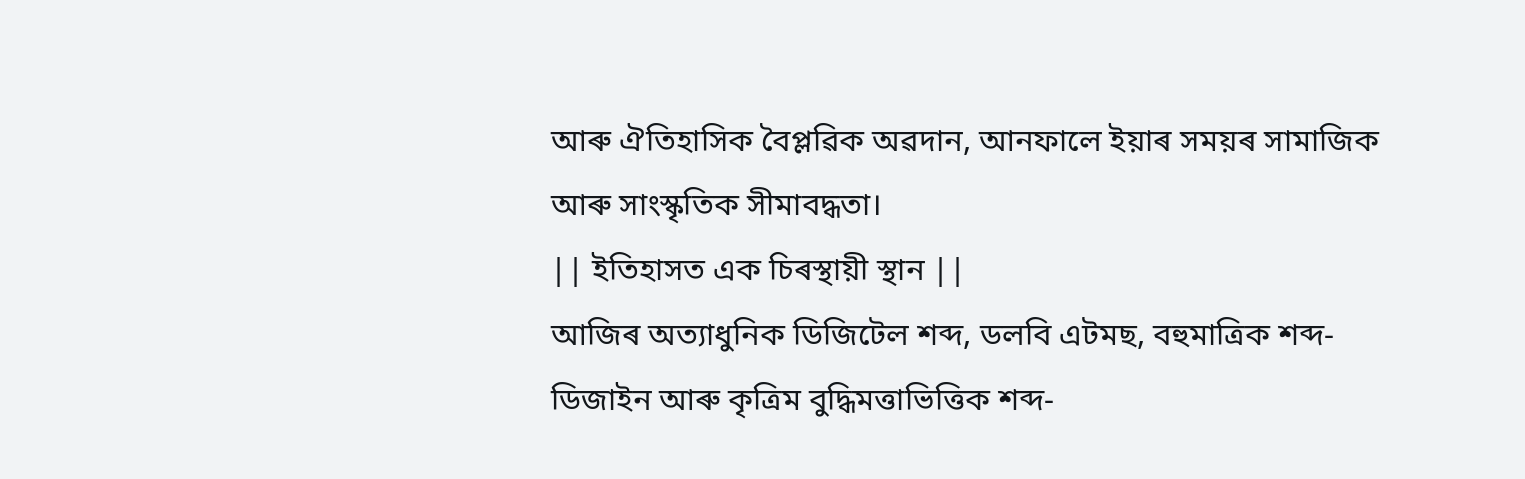আৰু ঐতিহাসিক বৈপ্লৱিক অৱদান, আনফালে ইয়াৰ সময়ৰ সামাজিক আৰু সাংস্কৃতিক সীমাবদ্ধতা।
|| ইতিহাসত এক চিৰস্থায়ী স্থান ||
আজিৰ অত্যাধুনিক ডিজিটেল শব্দ, ডলবি এটমছ, বহুমাত্ৰিক শব্দ-ডিজাইন আৰু কৃত্ৰিম বুদ্ধিমত্তাভিত্তিক শব্দ-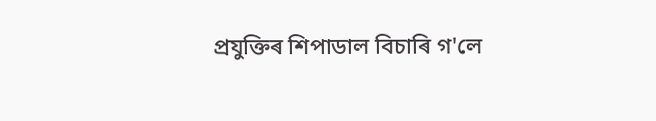প্ৰযুক্তিৰ শিপাডাল বিচাৰি গ'লে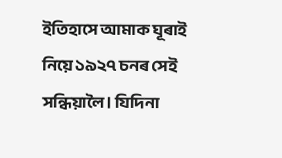ইতিহাসে আমাক ঘূৰাই নিয়ে ১৯২৭ চনৰ সেই সন্ধিয়ালৈ। যিদিনা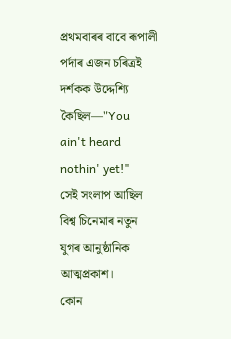প্ৰথমবাৰৰ বাবে ৰূপালী পৰ্দাৰ এজন চৰিত্ৰই দৰ্শকক উদ্দেশ্যি কৈছিল—"You ain't heard nothin' yet!"
সেই সংলাপ আছিল বিশ্ব চিনেমাৰ নতুন যুগৰ আনুষ্ঠানিক আত্মপ্ৰকাশ।
কোন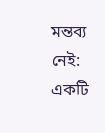মন্তব্য নেই:
একটি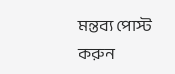মন্তব্য পোস্ট করুন